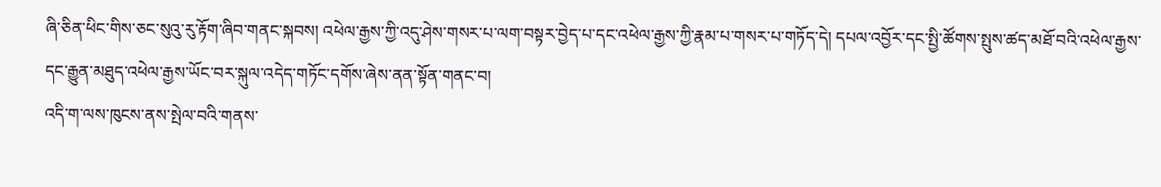ཞི་ཅིན་ཕིང་གིས་ཅང་སུའུ་རུ་རྟོག་ཞིབ་གནང་སྐབས། འཕེལ་རྒྱས་ཀྱི་འདུ་ཤེས་གསར་པ་ལག་བསྟར་བྱེད་པ་དང་འཕེལ་རྒྱས་ཀྱི་རྣམ་པ་གསར་པ་གཏོད་དེ། དཔལ་འབྱོར་དང་སྤྱི་ཚོགས་སྤུས་ཚད་མཐོ་བའི་འཕེལ་རྒྱས་དང་རྒྱུན་མཐུད་འཕེལ་རྒྱས་ཡོང་བར་སྐུལ་འདེད་གཏོང་དགོས་ཞེས་ནན་སྟོན་གནང་བ།
འདི་ག་ལས་ཁུངས་ནས་སྤེལ་བའི་གནས་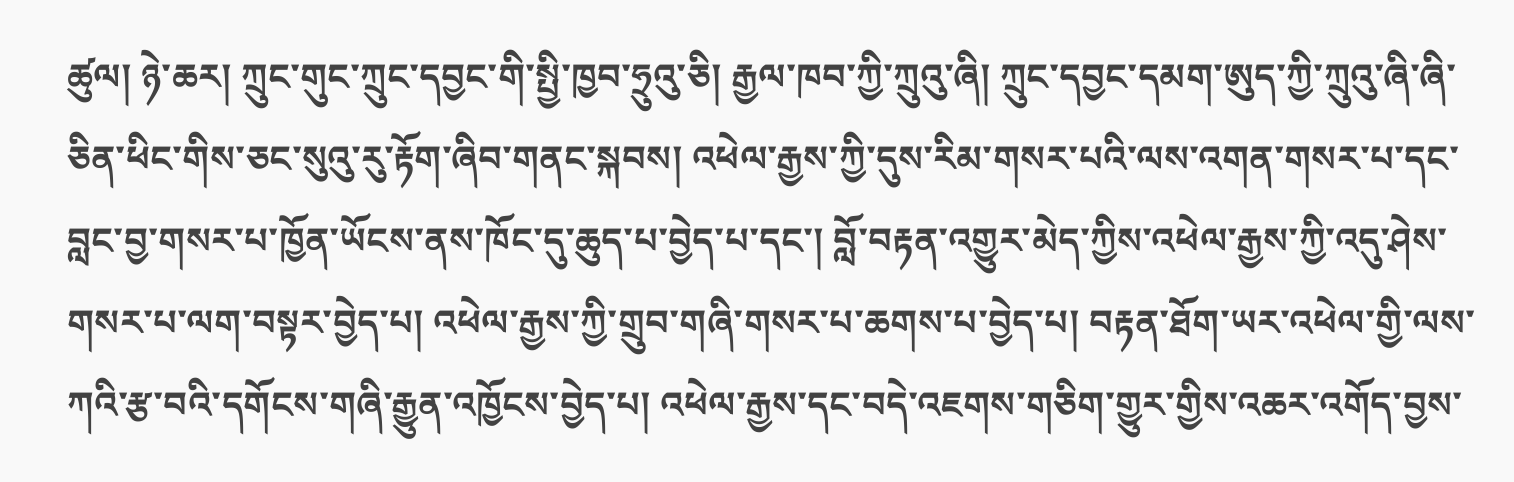ཚུལ། ཉེ་ཆར། ཀྲུང་གུང་ཀྲུང་དབྱང་གི་སྤྱི་ཁྱབ་ཧྲུའུ་ཅི། རྒྱལ་ཁབ་ཀྱི་ཀྲུའུ་ཞི། ཀྲུང་དབྱང་དམག་ཨུད་ཀྱི་ཀྲུའུ་ཞི་ཞི་ཅིན་ཕིང་གིས་ཅང་སུའུ་རུ་རྟོག་ཞིབ་གནང་སྐབས། འཕེལ་རྒྱས་ཀྱི་དུས་རིམ་གསར་པའི་ལས་འགན་གསར་པ་དང་བླང་བྱ་གསར་པ་ཁྱོན་ཡོངས་ནས་ཁོང་དུ་ཆུད་པ་བྱེད་པ་དང་། བློ་བརྟན་འགྱུར་མེད་ཀྱིས་འཕེལ་རྒྱས་ཀྱི་འདུ་ཤེས་གསར་པ་ལག་བསྟར་བྱེད་པ། འཕེལ་རྒྱས་ཀྱི་གྲུབ་གཞི་གསར་པ་ཆགས་པ་བྱེད་པ། བརྟན་ཐོག་ཡར་འཕེལ་གྱི་ལས་ཀའི་རྩ་བའི་དགོངས་གཞི་རྒྱུན་འཁྱོངས་བྱེད་པ། འཕེལ་རྒྱས་དང་བདེ་འཇགས་གཅིག་གྱུར་གྱིས་འཆར་འགོད་བྱས་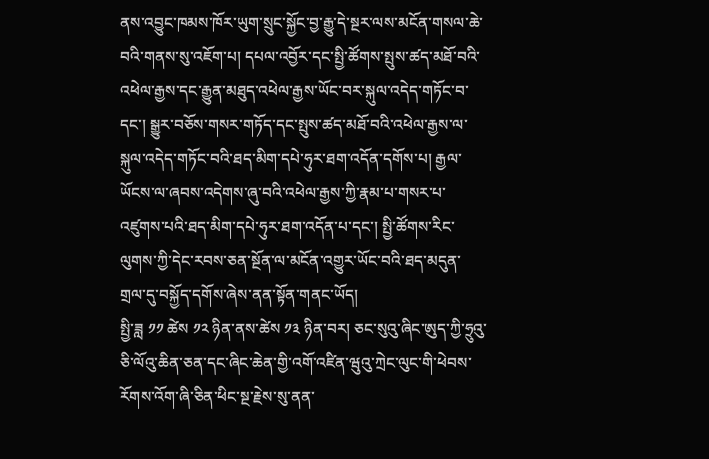ནས་འབྱུང་ཁམས་ཁོར་ཡུག་སྲུང་སྐྱོང་བྱ་རྒྱུ་དེ་སྔར་ལས་མངོན་གསལ་ཆེ་བའི་གནས་སུ་འཇོག་པ། དཔལ་འབྱོར་དང་སྤྱི་ཚོགས་སྤུས་ཚད་མཐོ་བའི་འཕེལ་རྒྱས་དང་རྒྱུན་མཐུད་འཕེལ་རྒྱས་ཡོང་བར་སྐུལ་འདེད་གཏོང་བ་དང་། སྒྱུར་བཅོས་གསར་གཏོད་དང་སྤུས་ཚད་མཐོ་བའི་འཕེལ་རྒྱས་ལ་སྐུལ་འདེད་གཏོང་བའི་ཐད་མིག་དཔེ་ཧུར་ཐག་འདོན་དགོས་པ། རྒྱལ་ཡོངས་ལ་ཞབས་འདེགས་ཞུ་བའི་འཕེལ་རྒྱས་ཀྱི་རྣམ་པ་གསར་པ་འཛུགས་པའི་ཐད་མིག་དཔེ་ཧུར་ཐག་འདོན་པ་དང་། སྤྱི་ཚོགས་རིང་ལུགས་ཀྱི་དེང་རབས་ཅན་སྔོན་ལ་མངོན་འགྱུར་ཡོང་བའི་ཐད་མདུན་གྲལ་དུ་བསྐྱོད་དགོས་ཞེས་ནན་སྟོན་གནང་ཡོད།
སྤྱི་ཟླ ༡༡ ཚེས ༡༢ ཉིན་ནས་ཚེས ༡༣ ཉིན་བར། ཅང་སུའུ་ཞིང་ཨུད་ཀྱི་ཧྲུའུ་ཅི་ལོའུ་ཆིན་ཅན་དང་ཞིང་ཆེན་གྱི་འགོ་འཛིན་ཝུའུ་ཀྲེང་ལུང་གི་ཕེབས་རོགས་འོག་ཞི་ཅིན་ཕིང་སྔ་རྗེས་སུ་ནན་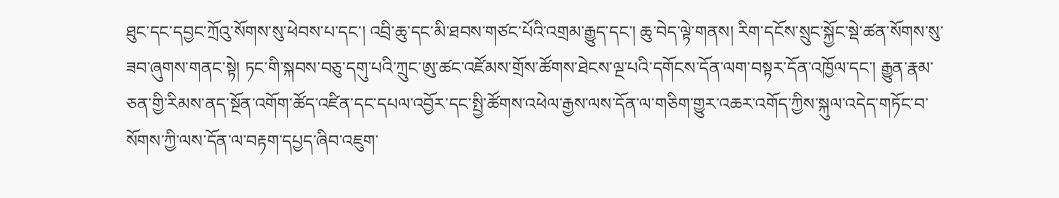ཐུང་དང་དབྱང་ཀྲོའུ་སོགས་སུ་ཕེབས་པ་དང་། འབྲི་ཆུ་དང་མི་ཐབས་གཙང་པོའི་འགྲམ་རྒྱུད་དང་། ཆུ་བེད་ལྟེ་གནས། རིག་དངོས་སྲུང་སྐྱོང་སྡེ་ཚན་སོགས་སུ་ཟབ་ཞུགས་གནང་སྟེ། ཏང་གི་སྐབས་བཅུ་དགུ་པའི་ཀྲུང་ཨུ་ཚང་འཛོམས་གྲོས་ཚོགས་ཐེངས་ལྔ་པའི་དགོངས་དོན་ལག་བསྟར་དོན་འཁྱོལ་དང་། རྒྱུན་རྣམ་ཅན་གྱི་རིམས་ནད་སྔོན་འགོག་ཚོད་འཛིན་དང་དཔལ་འབྱོར་དང་སྤྱི་ཚོགས་འཕེལ་རྒྱས་ལས་དོན་ལ་གཅིག་གྱུར་འཆར་འགོད་ཀྱིས་སྐུལ་འདེད་གཏོང་བ་སོགས་ཀྱི་ལས་དོན་ལ་བརྟག་དཔྱད་ཞིབ་འཇུག་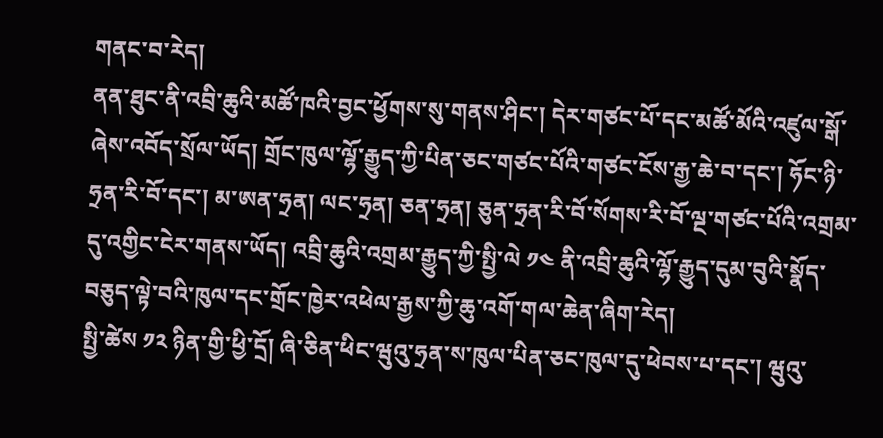གནང་བ་རེད།
ནན་ཐུང་ནི་འབྲི་ཆུའི་མཚོ་ཁའི་བྱང་ཕྱོགས་སུ་གནས་ཤིང་། དེར་གཙང་པོ་དང་མཚོ་མོའི་འཛུལ་སྒོ་ཞེས་འབོད་སྲོལ་ཡོད། གྲོང་ཁུལ་ལྷོ་རྒྱུད་ཀྱི་པིན་ཅང་གཙང་པོའི་གཙང་ངོས་རྒྱ་ཆེ་བ་དང་། ཧོང་ཉི་ཧྲན་རི་བོ་དང་། མ་ཨན་ཧྲན། ལང་ཧྲན། ཅན་ཧྲན། ཅུན་ཧྲན་རི་བོ་སོགས་རི་བོ་ལྔ་གཙང་པོའི་འགྲམ་དུ་འགྱིང་ངེར་གནས་ཡོད། འབྲི་ཆུའི་འགྲམ་རྒྱུད་ཀྱི་སྤྱི་ལེ ༡༤ ནི་འབྲི་ཆུའི་ལྷོ་རྒྱུད་དུམ་བུའི་སྣོད་བཅུད་ལྟེ་བའི་ཁུལ་དང་གྲོང་ཁྱེར་འཕེལ་རྒྱས་ཀྱི་ཆུ་འགོ་གལ་ཆེན་ཞིག་རེད།
སྤྱི་ཚེས ༡༢ ཉིན་གྱི་ཕྱི་དྲོ། ཞི་ཅིན་ཕིང་ཝུའུ་ཧྲན་ས་ཁུལ་པིན་ཅང་ཁུལ་དུ་ཕེབས་པ་དང་། ཝུའུ་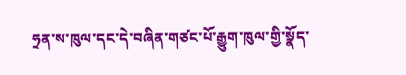ཧྲན་ས་ཁུལ་དང་དེ་བཞིན་གཙང་པོ་རྒྱུག་ཁུལ་གྱི་སྣོད་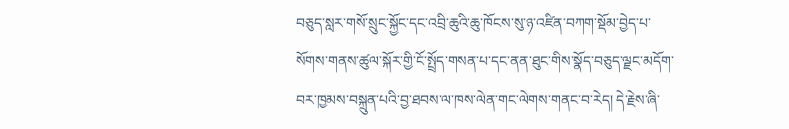བཅུད་སླར་གསོ་སྲུང་སྐྱོང་དང་འབྲི་ཆུའི་ཆུ་ཁོངས་སུ་ཉ་འཛིན་བཀག་སྡོམ་བྱེད་པ་སོགས་གནས་ཚུལ་སྐོར་གྱི་ངོ་སྤྲོད་གསན་པ་དང་ནན་ཐུང་གིས་སྣོད་བཅུད་ལྗང་མདོག་བར་ཁྱམས་བསྐྲུན་པའི་བྱ་ཐབས་ལ་ཁས་ལེན་གང་ལེགས་གནང་བ་རེད། དེ་རྗེས་ཞི་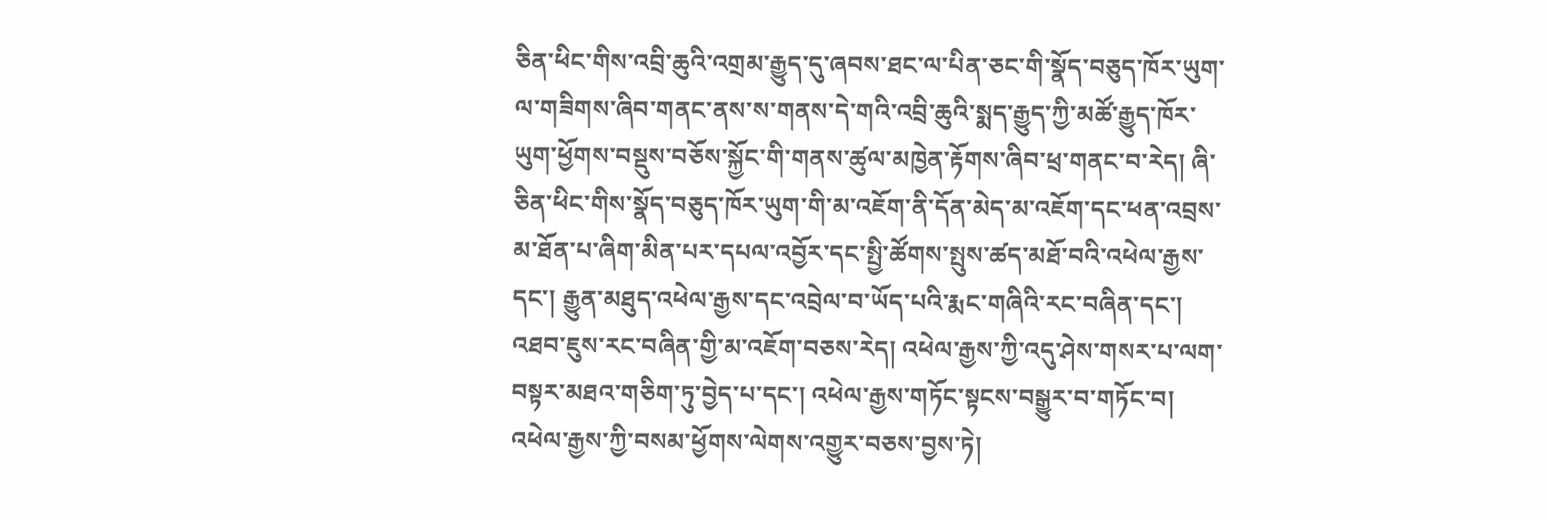ཅིན་ཕིང་གིས་འབྲི་ཆུའི་འགྲམ་རྒྱུད་དུ་ཞབས་ཐང་ལ་པིན་ཅང་གི་སྣོད་བཅུད་ཁོར་ཡུག་ལ་གཟིགས་ཞིབ་གནང་ནས་ས་གནས་དེ་གའི་འབྲི་ཆུའི་སྨད་རྒྱུད་ཀྱི་མཚོ་རྒྱུད་ཁོར་ཡུག་ཕྱོགས་བསྡུས་བཅོས་སྐྱོང་གི་གནས་ཚུལ་མཁྱེན་རྟོགས་ཞིབ་ཕྲ་གནང་བ་རེད། ཞི་ཅིན་ཕིང་གིས་སྣོད་བཅུད་ཁོར་ཡུག་གི་མ་འཇོག་ནི་དོན་མེད་མ་འཇོག་དང་ཕན་འབྲས་མ་ཐོན་པ་ཞིག་མིན་པར་དཔལ་འབྱོར་དང་སྤྱི་ཚོགས་སྤུས་ཚད་མཐོ་བའི་འཕེལ་རྒྱས་དང་། རྒྱུན་མཐུད་འཕེལ་རྒྱས་དང་འབྲེལ་བ་ཡོད་པའི་རྨང་གཞིའི་རང་བཞིན་དང་། འཐབ་ཇུས་རང་བཞིན་གྱི་མ་འཇོག་བཅས་རེད། འཕེལ་རྒྱས་ཀྱི་འདུ་ཤེས་གསར་པ་ལག་བསྟར་མཐའ་གཅིག་ཏུ་བྱེད་པ་དང་། འཕེལ་རྒྱས་གཏོང་སྟངས་བསྒྱུར་བ་གཏོང་བ། འཕེལ་རྒྱས་ཀྱི་བསམ་ཕྱོགས་ལེགས་འགྱུར་བཅས་བྱས་ཏེ།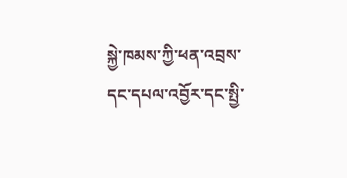སྐྱེ་ཁམས་ཀྱི་ཕན་འབྲས་དང་དཔལ་འབྱོར་དང་སྤྱི་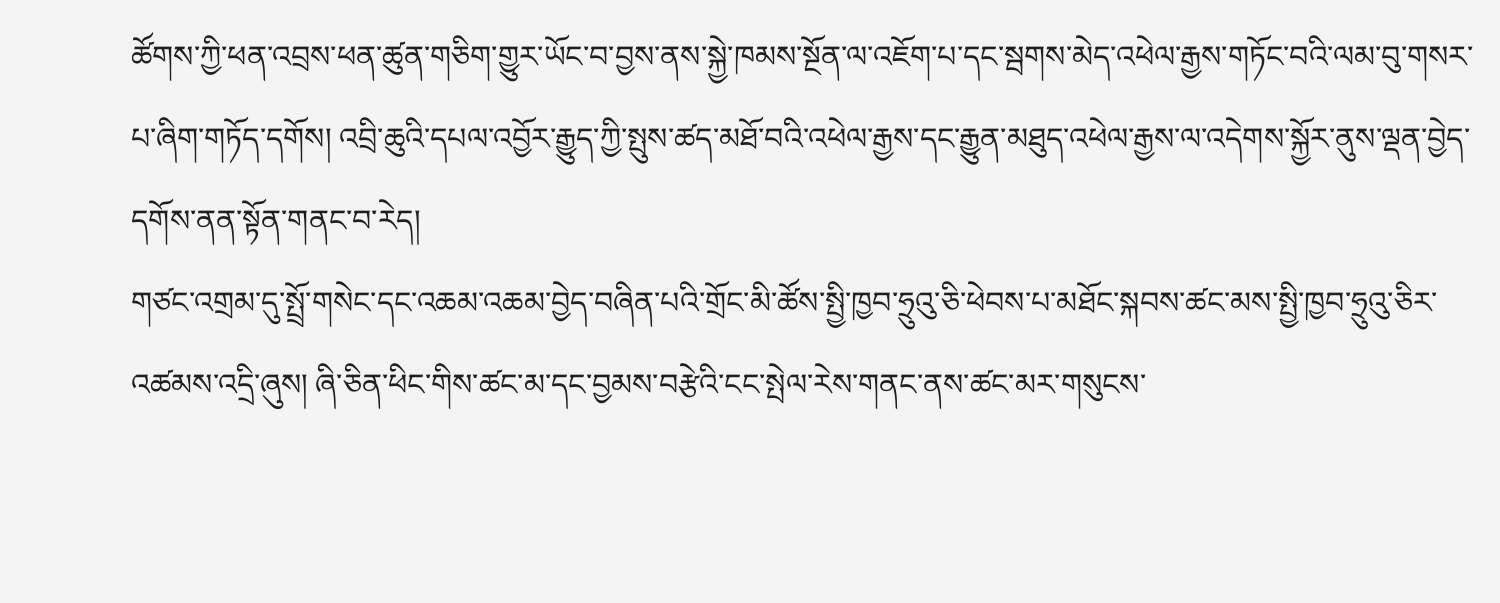ཚོགས་ཀྱི་ཕན་འབྲས་ཕན་ཚུན་གཅིག་གྱུར་ཡོང་བ་བྱས་ནས་སྐྱེ་ཁམས་སྔོན་ལ་འཇོག་པ་དང་སྦགས་མེད་འཕེལ་རྒྱས་གཏོང་བའི་ལམ་བུ་གསར་པ་ཞིག་གཏོད་དགོས། འབྲི་ཆུའི་དཔལ་འབྱོར་རྒྱུད་ཀྱི་སྤུས་ཚད་མཐོ་བའི་འཕེལ་རྒྱས་དང་རྒྱུན་མཐུད་འཕེལ་རྒྱས་ལ་འདེགས་སྐྱོར་ནུས་ལྡན་བྱེད་དགོས་ནན་སྟོན་གནང་བ་རེད།
གཙང་འགྲམ་དུ་སྤྲོ་གསེང་དང་འཆམ་འཆམ་བྱེད་བཞིན་པའི་གྲོང་མི་ཚོས་སྤྱི་ཁྱབ་ཧྲུའུ་ཅི་ཕེབས་པ་མཐོང་སྐབས་ཚང་མས་སྤྱི་ཁྱབ་ཧྲུའུ་ཅིར་འཚམས་འདྲི་ཞུས། ཞི་ཅིན་ཕིང་གིས་ཚང་མ་དང་བྱམས་བརྩེའི་ངང་སྤེལ་རེས་གནང་ནས་ཚང་མར་གསུངས་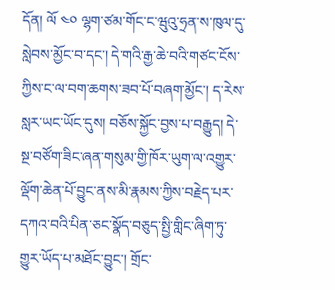དོན། ལོ ༤༠ ལྷག་ཙམ་གོང་ང་ཝུའུ་ཧྲན་ས་ཁུལ་དུ་སླེབས་མྱོང་བ་དང་། དེ་གའི་རྒྱ་ཆེ་བའི་གཙང་ངོས་ཀྱིས་ང་ལ་བག་ཆགས་ཟབ་པོ་བཞག་མྱོང་། ད་རེས་སླར་ཡང་ཡོང་དུས། བཅོས་སྐྱོང་བྱས་པ་བརྒྱུད། དེ་སྔ་བཙོག་ཟིང་ཞན་གསུམ་གྱི་ཁོར་ཡུག་ལ་འགྱུར་ལྡོག་ཆེན་པོ་བྱུང་ནས་མི་རྣམས་ཀྱིས་བརྗེད་པར་དཀའ་བའི་པིན་ཅང་སྣོད་བཅུད་སྤྱི་གླིང་ཞིག་ཏུ་གྱུར་ཡོད་པ་མཐོང་བྱུང་། གྲོང་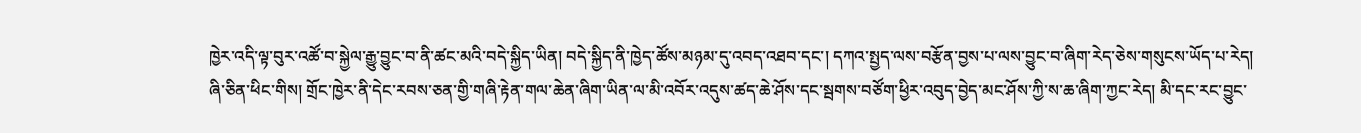ཁྱེར་འདི་ལྟ་བུར་འཚོ་བ་སྐྱེལ་རྒྱུ་བྱུང་བ་ནི་ཚང་མའི་བདེ་སྐྱིད་ཡིན། བདེ་སྐྱིད་ནི་ཁྱེད་ཚོས་མཉམ་དུ་འབད་འཐབ་དང་། དཀའ་སྤྱད་ལས་བརྩོན་བྱས་པ་ལས་བྱུང་བ་ཞིག་རེད་ཅེས་གསུངས་ཡོད་པ་རེད།
ཞི་ཅིན་ཕིང་གིས། གྲོང་ཁྱེར་ནི་དེང་རབས་ཅན་གྱི་གཞི་རྟེན་གལ་ཆེན་ཞིག་ཡིན་ལ་མི་འབོར་འདུས་ཚད་ཆེ་ཤོས་དང་སྦགས་བཙོག་ཕྱིར་འབུད་བྱེད་མང་ཤོས་ཀྱི་ས་ཆ་ཞིག་ཀྱང་རེད། མི་དང་རང་བྱུང་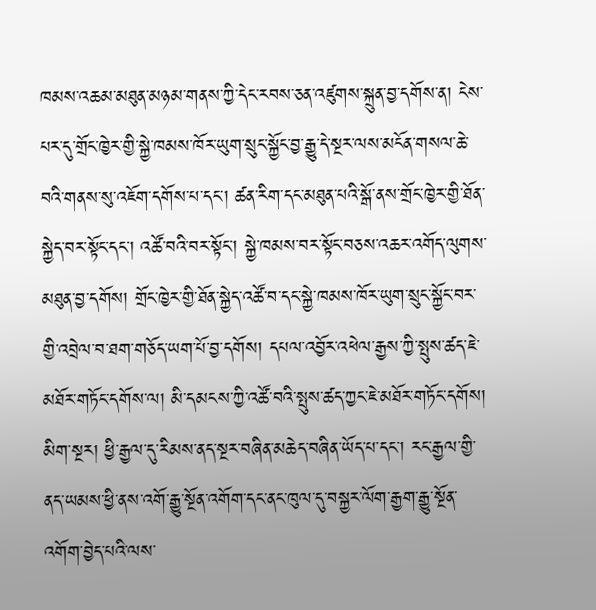ཁམས་འཆམ་མཐུན་མཉམ་གནས་ཀྱི་དེང་རབས་ཅན་འཛུགས་སྐྲུན་བྱ་དགོས་ན། ངེས་པར་དུ་གྲོང་ཁྱེར་གྱི་སྐྱེ་ཁམས་ཁོར་ཡུག་སྲུང་སྐྱོང་བྱ་རྒྱུ་དེ་སྔར་ལས་མངོན་གསལ་ཆེ་བའི་གནས་སུ་འཇོག་དགོས་པ་དང་། ཚན་རིག་དང་མཐུན་པའི་སྒོ་ནས་གྲོང་ཁྱེར་གྱི་ཐོན་སྐྱེད་བར་སྟོང་དང་། འཚོ་བའི་བར་སྟོང་། སྐྱེ་ཁམས་བར་སྟོང་བཅས་འཆར་འགོད་ལུགས་མཐུན་བྱ་དགོས། གྲོང་ཁྱེར་གྱི་ཐོན་སྐྱེད་འཚོ་བ་དང་སྐྱེ་ཁམས་ཁོར་ཡུག་སྲུང་སྐྱོང་བར་གྱི་འབྲེལ་བ་ཐག་གཅོད་ཡག་པོ་བྱ་དགོས། དཔལ་འབྱོར་འཕེལ་རྒྱས་ཀྱི་སྤུས་ཚད་ཇེ་མཐོར་གཏོང་དགོས་ལ། མི་དམངས་ཀྱི་འཚོ་བའི་སྤུས་ཚད་ཀྱང་ཇེ་མཐོར་གཏོང་དགོས། མིག་སྔར། ཕྱི་རྒྱལ་དུ་རིམས་ནད་སྔར་བཞིན་མཆེད་བཞིན་ཡོད་པ་དང་། རང་རྒྱལ་གྱི་ནད་ཡམས་ཕྱི་ནས་འགོ་རྒྱུ་སྔོན་འགོག་དང་ནང་ཁུལ་དུ་བསྐྱར་ལོག་རྒྱག་རྒྱུ་སྔོན་འགོག་བྱེད་པའི་ལས་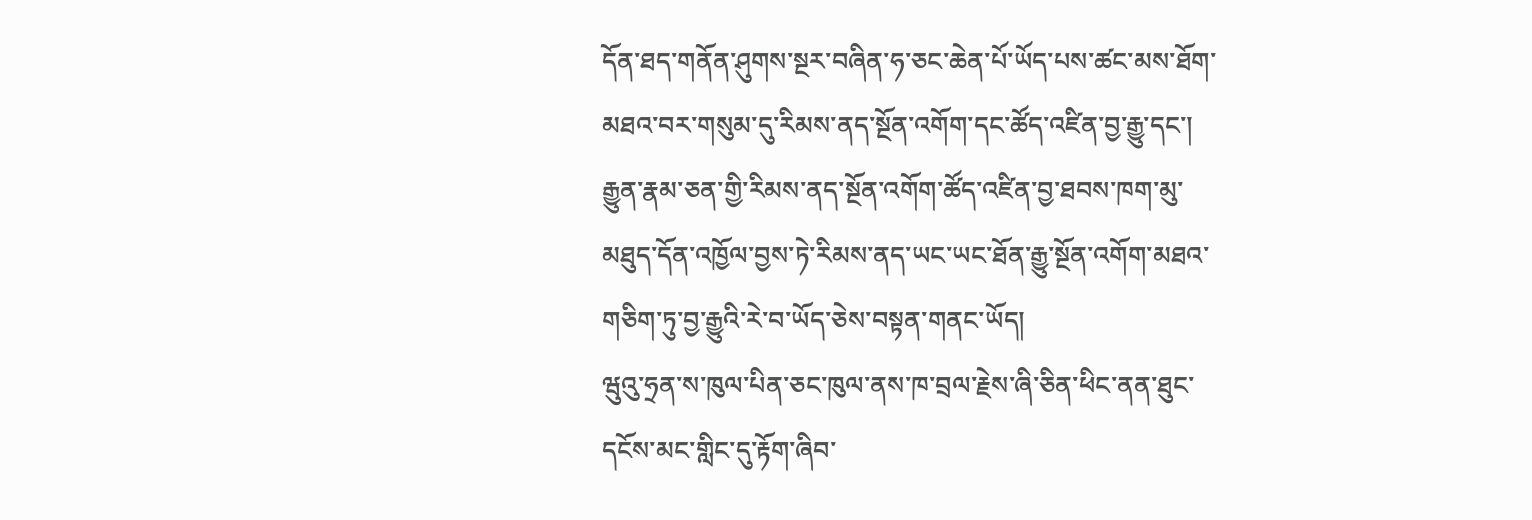དོན་ཐད་གནོན་ཤུགས་སྔར་བཞིན་ཧ་ཅང་ཆེན་པོ་ཡོད་པས་ཚང་མས་ཐོག་མཐའ་བར་གསུམ་དུ་རིམས་ནད་སྔོན་འགོག་དང་ཚོད་འཛིན་བྱ་རྒྱུ་དང་། རྒྱུན་རྣམ་ཅན་གྱི་རིམས་ནད་སྔོན་འགོག་ཚོད་འཛིན་བྱ་ཐབས་ཁག་མུ་མཐུད་དོན་འཁྱོལ་བྱས་ཏེ་རིམས་ནད་ཡང་ཡང་ཐོན་རྒྱུ་སྔོན་འགོག་མཐའ་གཅིག་ཏུ་བྱ་རྒྱུའི་རེ་བ་ཡོད་ཅེས་བསྟན་གནང་ཡོད།
ཝུའུ་ཧྲན་ས་ཁུལ་པིན་ཅང་ཁུལ་ནས་ཁ་བྲལ་རྗེས་ཞི་ཅིན་ཕིང་ནན་ཐུང་དངོས་མང་གླིང་དུ་རྟོག་ཞིབ་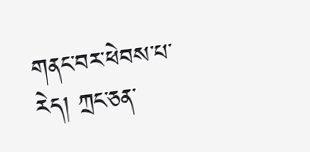གནང་བར་ཕེབས་པ་རེད། ཀྲང་ཅན་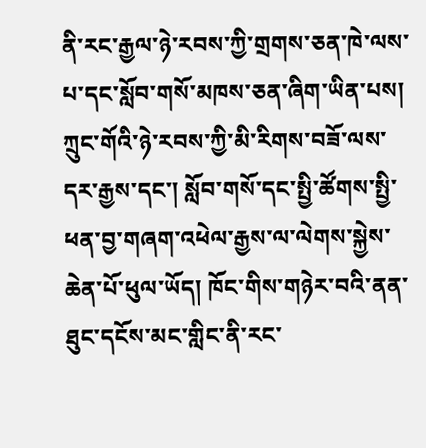ནི་རང་རྒྱལ་ཉེ་རབས་ཀྱི་གྲགས་ཅན་ཁེ་ལས་པ་དང་སློབ་གསོ་མཁས་ཅན་ཞིག་ཡིན་པས། ཀྲུང་གོའི་ཉེ་རབས་ཀྱི་མི་རིགས་བཟོ་ལས་དར་རྒྱས་དང་། སློབ་གསོ་དང་སྤྱི་ཚོགས་སྤྱི་ཕན་བྱ་གཞག་འཕེལ་རྒྱས་ལ་ལེགས་སྐྱེས་ཆེན་པོ་ཕུལ་ཡོད། ཁོང་གིས་གཉེར་བའི་ནན་ཐུང་དངོས་མང་གླིང་ནི་རང་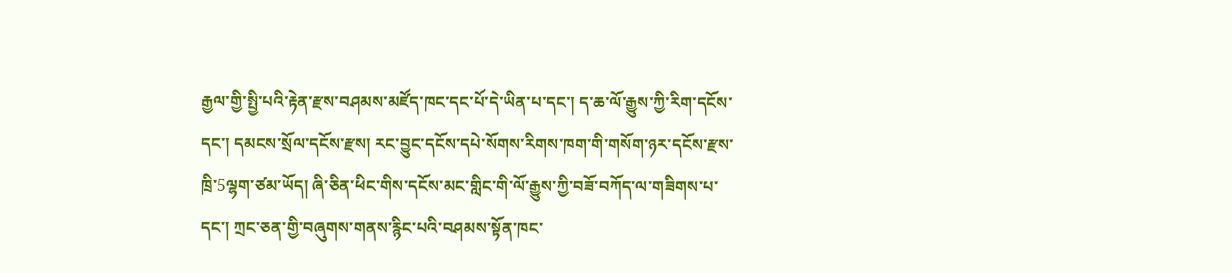རྒྱལ་གྱི་སྤྱི་པའི་རྟེན་རྫས་བཤམས་མཛོད་ཁང་དང་པོ་དེ་ཡིན་པ་དང་། ད་ཆ་ལོ་རྒྱུས་ཀྱི་རིག་དངོས་དང་། དམངས་སྲོལ་དངོས་རྫས། རང་བྱུང་དངོས་དཔེ་སོགས་རིགས་ཁག་གི་གསོག་ཉར་དངོས་རྫས་ཁྲི་5ལྷག་ཙམ་ཡོད། ཞི་ཅིན་ཕིང་གིས་དངོས་མང་གླིང་གི་ལོ་རྒྱུས་ཀྱི་བཟོ་བཀོད་ལ་གཟིགས་པ་དང་། ཀྲང་ཅན་གྱི་བཞུགས་གནས་རྙིང་པའི་བཤམས་སྟོན་ཁང་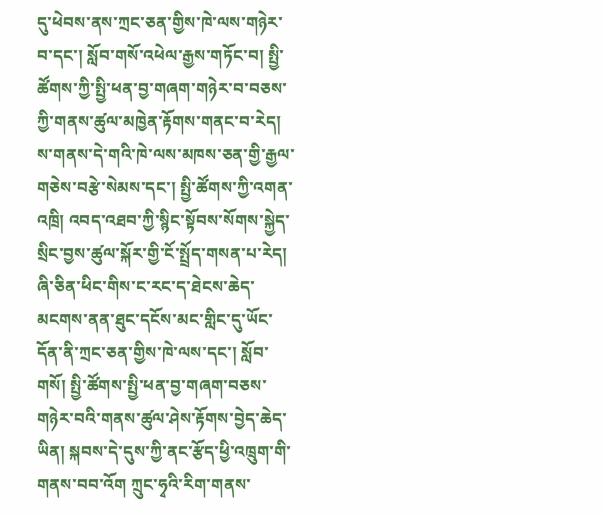དུ་ཕེབས་ནས་ཀྲང་ཅན་གྱིས་ཁེ་ལས་གཉེར་བ་དང་། སློབ་གསོ་འཕེལ་རྒྱས་གཏོང་བ། སྤྱི་ཚོགས་ཀྱི་སྤྱི་ཕན་བྱ་གཞག་གཉེར་བ་བཅས་ཀྱི་གནས་ཚུལ་མཁྱེན་རྟོགས་གནང་བ་རེད། ས་གནས་དེ་གའི་ཁེ་ལས་མཁས་ཅན་གྱི་རྒྱལ་གཅེས་བརྩེ་སེམས་དང་། སྤྱི་ཚོགས་ཀྱི་འགན་འཁྲི། འབད་འཐབ་ཀྱི་སྙིང་སྟོབས་སོགས་སྐྱེད་སྲིང་བྱས་ཚུལ་སྐོར་གྱི་ངོ་སྤྲོད་གསན་པ་རེད། ཞི་ཅིན་ཕིང་གིས་ང་རང་ད་ཐེངས་ཆེད་མངགས་ནན་ཐུང་དངོས་མང་གླིང་དུ་ཡོང་དོན་ནི་ཀྲང་ཅན་གྱིས་ཁེ་ལས་དང་། སློབ་གསོ། སྤྱི་ཚོགས་སྤྱི་ཕན་བྱ་གཞག་བཅས་གཉེར་བའི་གནས་ཚུལ་ཤེས་རྟོགས་བྱེད་ཆེད་ཡིན། སྐབས་དེ་དུས་ཀྱི་ནང་རྩོད་ཕྱི་འཁྲུག་གི་གནས་བབ་འོག ཀྲུང་ཧྭའི་རིག་གནས་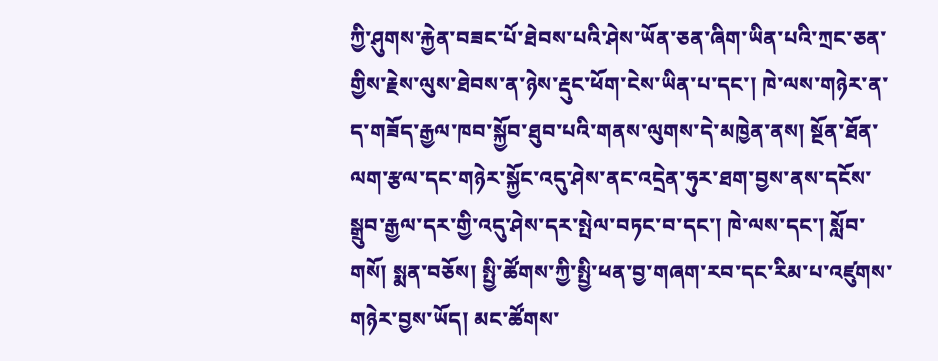ཀྱི་ཤུགས་རྐྱེན་བཟང་པོ་ཐེབས་པའི་ཤེས་ཡོན་ཅན་ཞིག་ཡིན་པའི་ཀྲང་ཅན་གྱིས་རྗེས་ལུས་ཐེབས་ན་ཉེས་རྡུང་ཕོག་ངེས་ཡིན་པ་དང་། ཁེ་ལས་གཉེར་ན་ད་གཟོད་རྒྱལ་ཁབ་སྐྱོབ་ཐུབ་པའི་གནས་ལུགས་དེ་མཁྱེན་ནས། སྔོན་ཐོན་ལག་རྩལ་དང་གཉེར་སྐྱོང་འདུ་ཤེས་ནང་འདྲེན་ཧུར་ཐག་བྱས་ནས་དངོས་སྒྲུབ་རྒྱལ་དར་གྱི་འདུ་ཤེས་དར་སྤེལ་བཏང་བ་དང་། ཁེ་ལས་དང་། སློབ་གསོ། སྨན་བཅོས། སྤྱི་ཚོགས་ཀྱི་སྤྱི་ཕན་བྱ་གཞག་རབ་དང་རིམ་པ་འཛུགས་གཉེར་བྱས་ཡོད། མང་ཚོགས་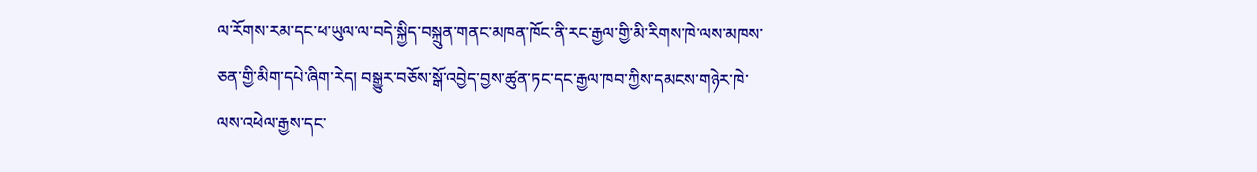ལ་རོགས་རམ་དང་ཕ་ཡུལ་ལ་བདེ་སྐྱིད་བསྐྲུན་གནང་མཁན་ཁོང་ནི་རང་རྒྱལ་གྱི་མི་རིགས་ཁེ་ལས་མཁས་ཅན་གྱི་མིག་དཔེ་ཞིག་རེད། བསྒྱུར་བཅོས་སྒོ་འབྱེད་བྱས་ཚུན་ཏང་དང་རྒྱལ་ཁབ་ཀྱིས་དམངས་གཉེར་ཁེ་ལས་འཕེལ་རྒྱས་དང་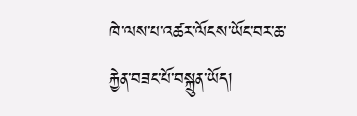ཁེ་ལས་པ་འཚར་ལོངས་ཡོང་བར་ཆ་རྐྱེན་བཟང་པོ་བསྐྲུན་ཡོད།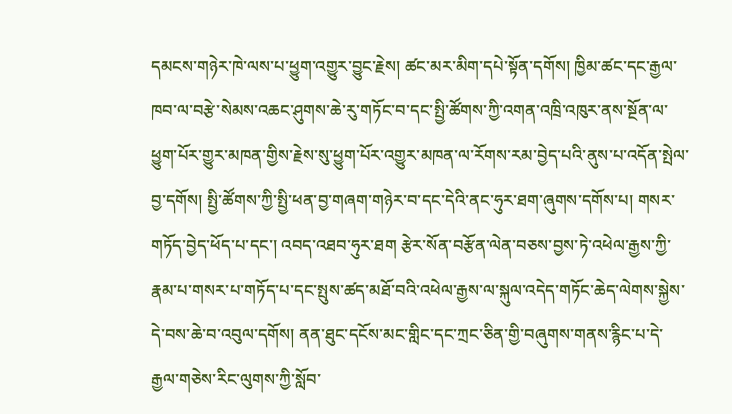དམངས་གཉེར་ཁེ་ལས་པ་ཕྱུག་འགྱུར་བྱུང་རྗེས། ཚང་མར་མིག་དཔེ་སྟོན་དགོས། ཁྱིམ་ཚང་དང་རྒྱལ་ཁབ་ལ་བརྩེ་སེམས་འཆང་ཤུགས་ཆེ་རུ་གཏོང་བ་དང་སྤྱི་ཚོགས་ཀྱི་འགན་འཁྲི་འཁུར་ནས་སྔོན་ལ་ཕྱུག་པོར་གྱུར་མཁན་གྱིས་རྗེས་སུ་ཕྱུག་པོར་འགྱུར་མཁན་ལ་རོགས་རམ་བྱེད་པའི་ནུས་པ་འདོན་སྤེལ་བྱ་དགོས། སྤྱི་ཚོགས་ཀྱི་སྤྱི་ཕན་བྱ་གཞག་གཉེར་བ་དང་དེའི་ནང་ཧུར་ཐག་ཞུགས་དགོས་པ། གསར་གཏོད་བྱེད་ཕོད་པ་དང་། འབད་འཐབ་ཧུར་ཐག རྩེར་སོན་བརྩོན་ལེན་བཅས་བྱས་ཏེ་འཕེལ་རྒྱས་ཀྱི་རྣམ་པ་གསར་པ་གཏོད་པ་དང་སྤུས་ཚད་མཐོ་བའི་འཕེལ་རྒྱས་ལ་སྐུལ་འདེད་གཏོང་ཆེད་ལེགས་སྐྱེས་དེ་བས་ཆེ་བ་འབུལ་དགོས། ནན་ཐུང་དངོས་མང་གླིང་དང་ཀྲང་ཅིན་གྱི་བཞུགས་གནས་རྙིང་པ་དེ་རྒྱལ་གཅེས་རིང་ལུགས་ཀྱི་སློབ་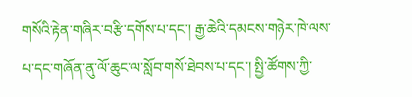གསོའི་རྟེན་གཞིར་བརྩི་དགོས་པ་དང་། རྒྱ་ཆེའི་དམངས་གཉེར་ཁེ་ལས་པ་དང་གཞོན་ནུ་ལོ་ཆུང་ལ་སློབ་གསོ་ཐེབས་པ་དང་། སྤྱི་ཚོགས་ཀྱི་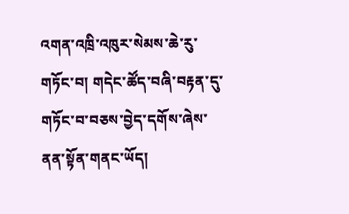འགན་འཁྲི་འཁུར་སེམས་ཆེ་རུ་གཏོང་བ། གདེང་ཚོད་བཞི་བརྟན་དུ་གཏོང་བ་བཅས་བྱེད་དགོས་ཞེས་ནན་སྟོན་གནང་ཡོད།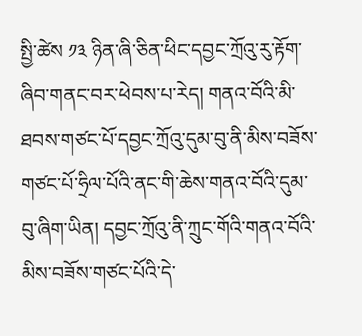སྤྱི་ཚེས ༡༣ ཉིན་ཞི་ཅིན་ཕིང་དབྱང་ཀྲོའུ་རུ་རྟོག་ཞིབ་གནང་བར་ཕེབས་པ་རེད། གནའ་བོའི་མི་ཐབས་གཙང་པོ་དབྱང་ཀྲོའུ་དུམ་བུ་ནི་མིས་བཟོས་གཙང་པོ་ཧྲིལ་པོའི་ནང་གི་ཆེས་གནའ་བོའི་དུམ་བུ་ཞིག་ཡིན། དབྱང་ཀྲོའུ་ནི་ཀྲུང་གོའི་གནའ་བོའི་མིས་བཟོས་གཙང་པོའི་དེ་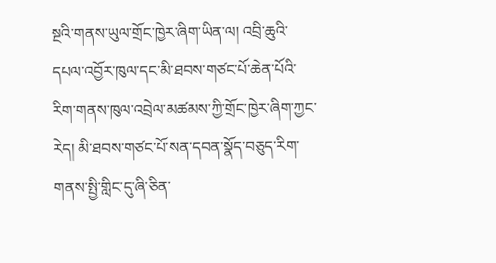སྔའི་གནས་ཡུལ་གྲོང་ཁྱེར་ཞིག་ཡིན་ལ། འབྲི་ཆུའི་དཔལ་འབྱོར་ཁུལ་དང་མི་ཐབས་གཙང་པོ་ཆེན་པོའི་རིག་གནས་ཁུལ་འབྲེལ་མཚམས་ཀྱི་གྲོང་ཁྱེར་ཞིག་ཀྱང་རེད། མི་ཐབས་གཙང་པོ་སན་དབན་སྣོད་བཅུད་རིག་གནས་སྤྱི་གླིང་དུ་ཞི་ཅིན་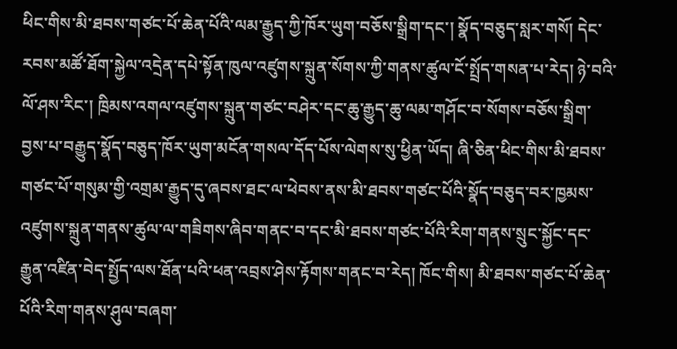ཕིང་གིས་མི་ཐབས་གཙང་པོ་ཆེན་པོའི་ལམ་རྒྱུད་ཀྱི་ཁོར་ཡུག་བཅོས་སྒྲིག་དང་། སྣོད་བཅུད་སླར་གསོ། དེང་རབས་མཚོ་ཐོག་སྐྱེལ་འདྲེན་དཔེ་སྟོན་ཁུལ་འཛུགས་སྐྲུན་སོགས་ཀྱི་གནས་ཚུལ་ངོ་སྤྲོད་གསན་པ་རེད། ཉེ་བའི་ལོ་ཤས་རིང་། ཁྲིམས་འགལ་འཛུགས་སྐྲུན་གཙང་བཤེར་དང་ཆུ་རྒྱུད་ཆུ་ལམ་གཤོང་བ་སོགས་བཅོས་སྒྲིག་བྱས་པ་བརྒྱུད་སྣོད་བཅུད་ཁོར་ཡུག་མངོན་གསལ་དོད་པོས་ལེགས་སུ་ཕྱིན་ཡོད། ཞི་ཅིན་ཕིང་གིས་མི་ཐབས་གཙང་པོ་གསུམ་གྱི་འགྲམ་རྒྱུད་དུ་ཞབས་ཐང་ལ་ཕེབས་ནས་མི་ཐབས་གཙང་པོའི་སྣོད་བཅུད་བར་ཁྱམས་འཛུགས་སྐྲུན་གནས་ཚུལ་ལ་གཟིགས་ཞིབ་གནང་བ་དང་མི་ཐབས་གཙང་པོའི་རིག་གནས་སྲུང་སྐྱོང་དང་རྒྱུན་འཛིན་བེད་སྤྱོད་ལས་ཐོན་པའི་ཕན་འབྲས་ཤེས་རྟོགས་གནང་བ་རེད། ཁོང་གིས། མི་ཐབས་གཙང་པོ་ཆེན་པོའི་རིག་གནས་ཤུལ་བཞག་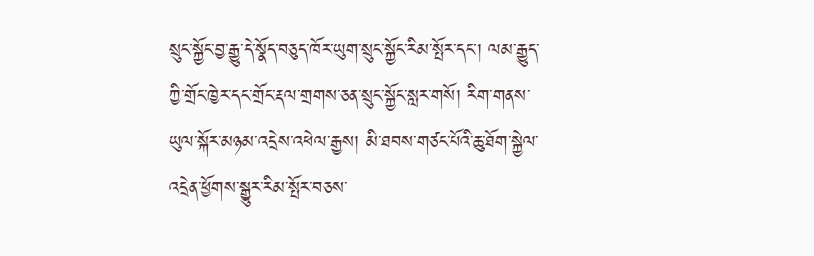སྲུང་སྐྱོང་བྱ་རྒྱུ་དེ་སྣོད་བཅུད་ཁོར་ཡུག་སྲུང་སྐྱོང་རིམ་སྤོར་དང་། ལམ་རྒྱུད་ཀྱི་གྲོང་ཁྱེར་དང་གྲོང་རྡལ་གྲགས་ཅན་སྲུང་སྐྱོང་སླར་གསོ། རིག་གནས་ཡུལ་སྐོར་མཉམ་འདྲེས་འཕེལ་རྒྱས། མི་ཐབས་གཙང་པོའི་ཆུ་ཐོག་སྐྱེལ་འདྲེན་ཕྱོགས་སྒྱུར་རིམ་སྤོར་བཅས་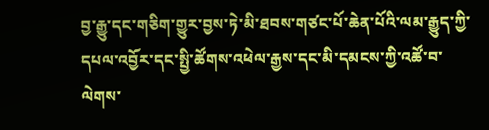བྱ་རྒྱུ་དང་གཅིག་གྱུར་བྱས་ཏེ་མི་ཐབས་གཙང་པོ་ཆེན་པོའི་ལམ་རྒྱུད་ཀྱི་དཔལ་འབྱོར་དང་སྤྱི་ཚོགས་འཕེལ་རྒྱས་དང་མི་དམངས་ཀྱི་འཚོ་བ་ལེགས་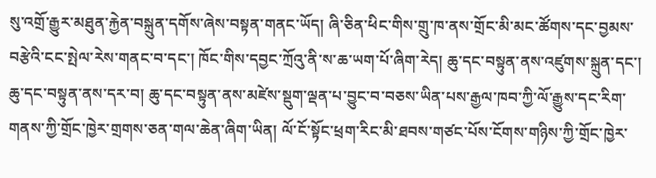སུ་འགྲོ་རྒྱུར་མཐུན་རྐྱེན་བསྐྲུན་དགོས་ཞེས་བསྟན་གནང་ཡོད། ཞི་ཅིན་ཕིང་གིས་གྲུ་ཁ་ནས་གྲོང་མི་མང་ཚོགས་དང་བྱམས་བརྩེའི་ངང་སྤེལ་རེས་གནང་བ་དང་། ཁོང་གིས་དབྱང་ཀྲོའུ་ནི་ས་ཆ་ཡག་པོ་ཞིག་རེད། ཆུ་དང་བསྟུན་ནས་འཛུགས་སྐྲུན་དང་། ཆུ་དང་བསྟུན་ནས་དར་བ། ཆུ་དང་བསྟུན་ནས་མཛེས་སྡུག་ལྡན་པ་བྱུང་བ་བཅས་ཡིན་པས་རྒྱལ་ཁབ་ཀྱི་ལོ་རྒྱུས་དང་རིག་གནས་ཀྱི་གྲོང་ཁྱེར་གྲགས་ཅན་གལ་ཆེན་ཞིག་ཡིན། ལོ་ངོ་སྟོང་ཕྲག་རིང་མི་ཐབས་གཙང་པོས་ངོགས་གཉིས་ཀྱི་གྲོང་ཁྱེར་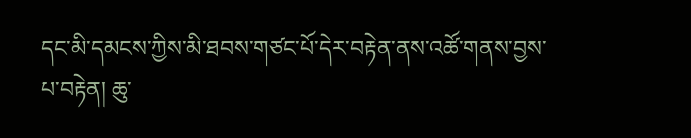དང་མི་དམངས་ཀྱིས་མི་ཐབས་གཙང་པོ་དེར་བརྟེན་ནས་འཚོ་གནས་བྱས་པ་བརྟེན། ཆུ་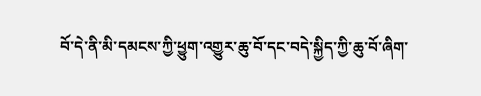བོ་དེ་ནི་མི་དམངས་ཀྱི་ཕྱུག་འགྱུར་ཆུ་བོ་དང་བདེ་སྐྱིད་ཀྱི་ཆུ་བོ་ཞིག་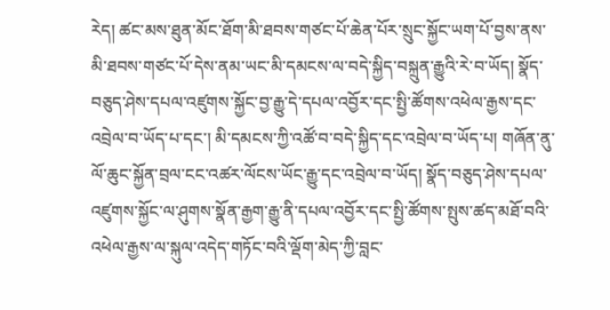རེད། ཚང་མས་ཐུན་མོང་ཐོག་མི་ཐབས་གཙང་པོ་ཆེན་པོར་སྲུང་སྐྱོང་ཡག་པོ་བྱས་ནས་མི་ཐབས་གཙང་པོ་དེས་ནམ་ཡང་མི་དམངས་ལ་བདེ་སྐྱིད་བསྐྲུན་རྒྱུའི་རེ་བ་ཡོད། སྣོད་བཅུད་ཤེས་དཔལ་འཛུགས་སྐྱོང་བྱ་རྒྱུ་དེ་དཔལ་འབྱོར་དང་སྤྱི་ཚོགས་འཕེལ་རྒྱས་དང་འབྲེལ་བ་ཡོད་པ་དང་། མི་དམངས་ཀྱི་འཚོ་བ་བདེ་སྐྱིད་དང་འབྲེལ་བ་ཡོད་པ། གཞོན་ནུ་ལོ་ཆུང་སྐྱོན་བྲལ་ངང་འཚར་ལོངས་ཡོང་རྒྱུ་དང་འབྲེལ་བ་ཡོད། སྣོད་བཅུད་ཤེས་དཔལ་འཛུགས་སྐྱོང་ལ་ཤུགས་སྣོན་རྒྱག་རྒྱུ་ནི་དཔལ་འབྱོར་དང་སྤྱི་ཚོགས་སྤུས་ཚད་མཐོ་བའི་འཕེལ་རྒྱས་ལ་སྐུལ་འདེད་གཏོང་བའི་ལྡོག་མེད་ཀྱི་བླང་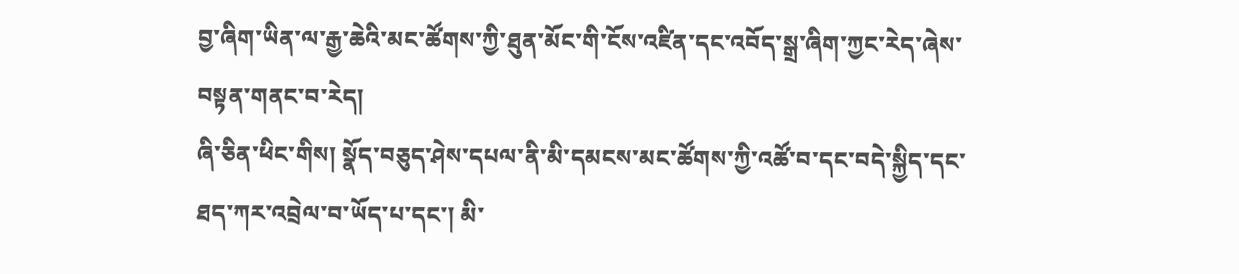བྱ་ཞིག་ཡིན་ལ་རྒྱ་ཆེའི་མང་ཚོགས་ཀྱི་ཐུན་མོང་གི་ངོས་འཛིན་དང་འབོད་སྒྲ་ཞིག་ཀྱང་རེད་ཞེས་བསྟན་གནང་བ་རེད།
ཞི་ཅིན་ཕིང་གིས། སྣོད་བཅུད་ཤེས་དཔལ་ནི་མི་དམངས་མང་ཚོགས་ཀྱི་འཚོ་བ་དང་བདེ་སྐྱིད་དང་ཐད་ཀར་འབྲེལ་བ་ཡོད་པ་དང་། མི་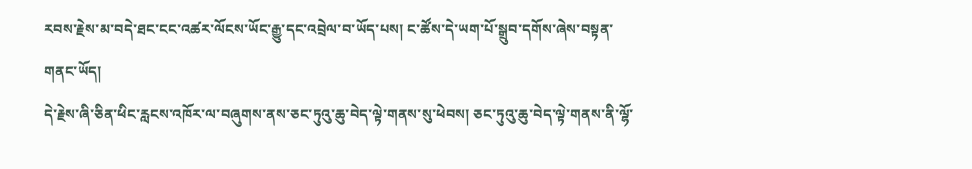རབས་རྗེས་མ་བདེ་ཐང་ངང་འཚར་ལོངས་ཡོང་རྒྱུ་དང་འབྲེལ་བ་ཡོད་པས། ང་ཚོས་དེ་ཡག་པོ་སྒྲུབ་དགོས་ཞེས་བསྟན་གནང་ཡོད།
དེ་རྗེས་ཞི་ཅིན་ཕིང་རླངས་འཁོར་ལ་བཞུགས་ནས་ཅང་ཏུའུ་ཆུ་བེད་ལྟེ་གནས་སུ་ཕེབས། ཅང་ཏུའུ་ཆུ་བེད་ལྟེ་གནས་ནི་ལྷོ་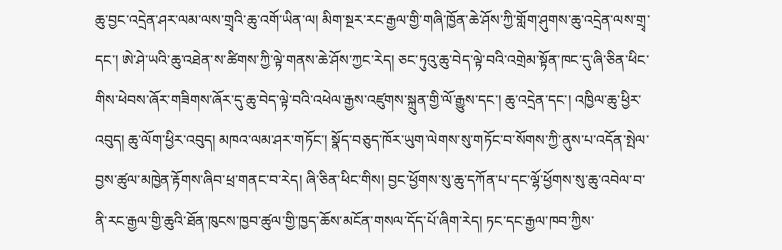ཆུ་བྱང་འདྲེན་ཤར་ལམ་ལས་གྲྭའི་ཆུ་འགོ་ཡིན་ལ། མིག་སྔར་རང་རྒྱལ་གྱི་གཞི་ཁྱོན་ཆེ་ཤོས་ཀྱི་གློག་ཤུགས་ཆུ་འདྲེན་ལས་གྲྭ་དང་། ཨེ་ཤེ་ཡའི་ཆུ་འཐེན་ས་ཚིགས་ཀྱི་ལྟེ་གནས་ཆེ་ཤོས་ཀྱང་རེད། ཅང་ཏུའུ་ཆུ་བེད་ལྟེ་བའི་འགྲེམ་སྟོན་ཁང་དུ་ཞི་ཅིན་ཕིང་གིས་ཕེབས་ཞོར་གཟིགས་ཞོར་དུ་ཆུ་བེད་ལྟེ་བའི་འཕེལ་རྒྱས་འཛུགས་སྐྲུན་གྱི་ལོ་རྒྱུས་དང་། ཆུ་འདྲེན་དང་། འཁྱིལ་ཆུ་ཕྱིར་འབུད། ཆུ་ལོག་ཕྱིར་འབུད། མཁའ་ལམ་ཤར་གཏོང་། སྣོད་བཅུད་ཁོར་ཡུག་ལེགས་སུ་གཏོང་བ་སོགས་ཀྱི་ནུས་པ་འདོན་སྤེལ་བྱས་ཚུལ་མཁྱེན་རྟོགས་ཞིབ་ཕྲ་གནང་བ་རེད། ཞི་ཅིན་ཕིང་གིས། བྱང་ཕྱོགས་སུ་ཆུ་དཀོན་པ་དང་ལྷོ་ཕྱོགས་སུ་ཆུ་འབེལ་བ་ནི་རང་རྒྱལ་གྱི་ཆུའི་ཐོན་ཁུངས་ཁྱབ་ཚུལ་གྱི་ཁྱད་ཆོས་མངོན་གསལ་དོད་པོ་ཞིག་རེད། ཏང་དང་རྒྱལ་ཁབ་ཀྱིས་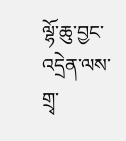ལྷོ་ཆུ་བྱང་འདྲེན་ལས་གྲྭ་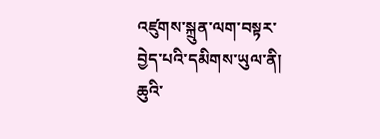འཛུགས་སྐྲུན་ལག་བསྟར་བྱེད་པའི་དམིགས་ཡུལ་ནི། ཆུའི་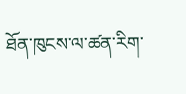ཐོན་ཁུངས་ལ་ཚན་རིག་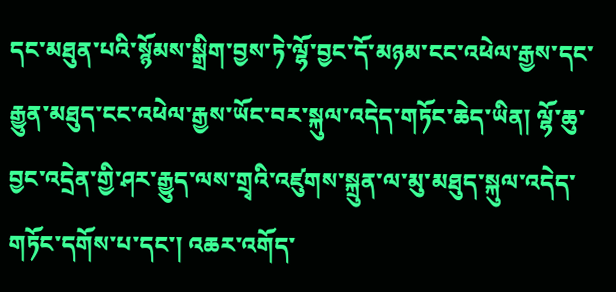དང་མཐུན་པའི་སྙོམས་སྒྲིག་བྱས་ཏེ་ལྷོ་བྱང་དོ་མཉམ་ངང་འཕེལ་རྒྱས་དང་རྒྱུན་མཐུད་ངང་འཕེལ་རྒྱས་ཡོང་བར་སྐུལ་འདེད་གཏོང་ཆེད་ཡིན། ལྷོ་ཆུ་བྱང་འདྲེན་གྱི་ཤར་རྒྱུད་ལས་གྲྭའི་འཛུགས་སྐྲུན་ལ་མུ་མཐུད་སྐུལ་འདེད་གཏོང་དགོས་པ་དང་། འཆར་འགོད་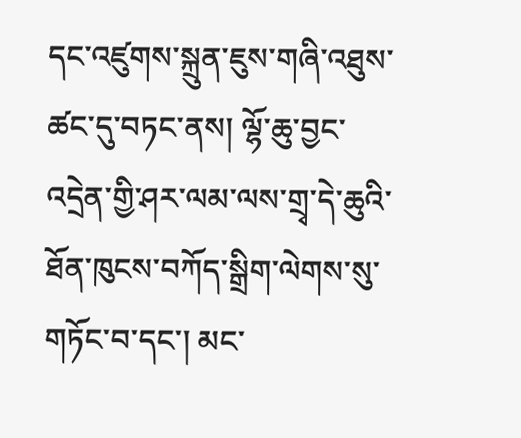དང་འཛུགས་སྐྲུན་ཇུས་གཞི་འཐུས་ཚང་དུ་བཏང་ནས། ལྷོ་ཆུ་བྱང་འདྲེན་གྱི་ཤར་ལམ་ལས་གྲྭ་དེ་ཆུའི་ཐོན་ཁུངས་བཀོད་སྒྲིག་ལེགས་སུ་གཏོང་བ་དང་། མང་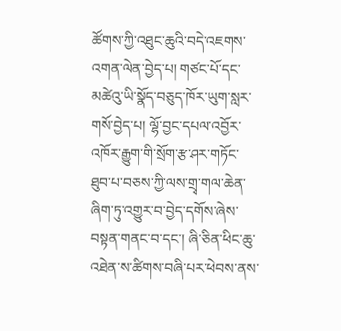ཚོགས་ཀྱི་འཐུང་ཆུའི་བདེ་འཇགས་འགན་ལེན་བྱེད་པ། གཙང་པོ་དང་མཚེའུ་ཡི་སྣོད་བཅུད་ཁོར་ཡུག་སླར་གསོ་བྱེད་པ། ལྷོ་བྱང་དཔལ་འབྱོར་འཁོར་རྒྱུག་གི་སྲོག་རྩ་ཤར་གཏོང་ཐུབ་པ་བཅས་ཀྱི་ལས་གྲྭ་གལ་ཆེན་ཞིག་ཏུ་འགྱུར་བ་བྱེད་དགོས་ཞེས་བསྟན་གནང་བ་དང་། ཞི་ཅིན་ཕིང་ཆུ་འཐེན་ས་ཚིགས་བཞི་པར་ཕེབས་ནས་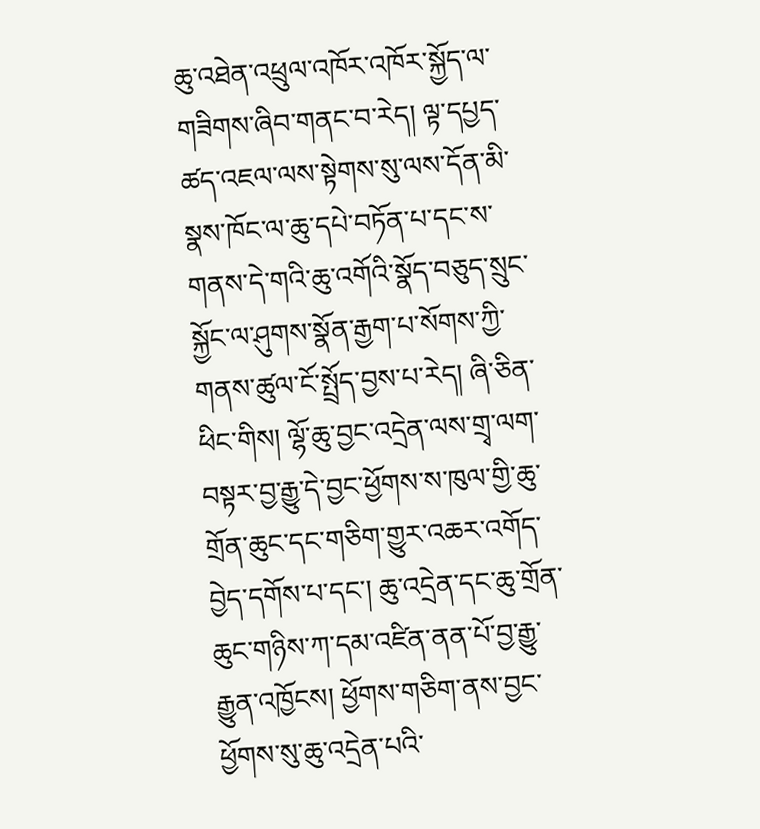ཆུ་འཐེན་འཕྲུལ་འཁོར་འཁོར་སྐྱོད་ལ་གཟིགས་ཞིབ་གནང་བ་རེད། ལྟ་དཔྱད་ཚད་འཇལ་ལས་སྟེགས་སུ་ལས་དོན་མི་སྣས་ཁོང་ལ་ཆུ་དཔེ་བཏོན་པ་དང་ས་གནས་དེ་གའི་ཆུ་འགོའི་སྣོད་བཅུད་སྲུང་སྐྱོང་ལ་ཤུགས་སྣོན་རྒྱག་པ་སོགས་ཀྱི་གནས་ཚུལ་ངོ་སྤྲོད་བྱས་པ་རེད། ཞི་ཅིན་ཕིང་གིས། ལྷོ་ཆུ་བྱང་འདྲེན་ལས་གྲྭ་ལག་བསྟར་བྱ་རྒྱུ་དེ་བྱང་ཕྱོགས་ས་ཁུལ་གྱི་ཆུ་གྲོན་ཆུང་དང་གཅིག་གྱུར་འཆར་འགོད་བྱེད་དགོས་པ་དང་། ཆུ་འདྲེན་དང་ཆུ་གྲོན་ཆུང་གཉིས་ཀ་དམ་འཛིན་ནན་པོ་བྱ་རྒྱུ་རྒྱུན་འཁྱོངས། ཕྱོགས་གཅིག་ནས་བྱང་ཕྱོགས་སུ་ཆུ་འདྲེན་པའི་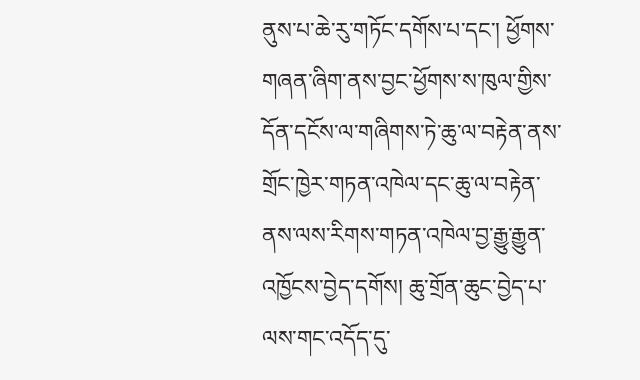ནུས་པ་ཆེ་རུ་གཏོང་དགོས་པ་དང་། ཕྱོགས་གཞན་ཞིག་ནས་བྱང་ཕྱོགས་ས་ཁུལ་གྱིས་དོན་དངོས་ལ་གཞིགས་ཏེ་ཆུ་ལ་བརྟེན་ནས་གྲོང་ཁྱེར་གཏན་འཁེལ་དང་ཆུ་ལ་བརྟེན་ནས་ལས་རིགས་གཏན་འཁེལ་བྱ་རྒྱུ་རྒྱུན་འཁྱོངས་བྱེད་དགོས། ཆུ་གྲོན་ཆུང་བྱེད་པ་ལས་གང་འདོད་དུ་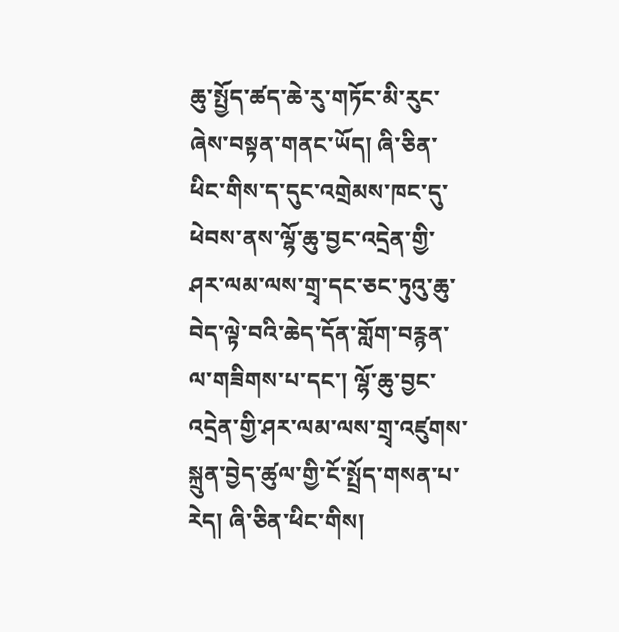ཆུ་སྤྱོད་ཚད་ཆེ་རུ་གཏོང་མི་རུང་ཞེས་བསྟན་གནང་ཡོད། ཞི་ཅིན་ཕིང་གིས་ད་དུང་འགྲེམས་ཁང་དུ་ཕེབས་ནས་ལྷོ་ཆུ་བྱང་འདྲེན་གྱི་ཤར་ལམ་ལས་གྲྭ་དང་ཅང་ཏུའུ་ཆུ་བེད་ལྟེ་བའི་ཆེད་དོན་གློག་བརྙན་ལ་གཟིགས་པ་དང་། ལྷོ་ཆུ་བྱང་འདྲེན་གྱི་ཤར་ལམ་ལས་གྲྭ་འཛུགས་སྐྲུན་བྱེད་ཚུལ་གྱི་ངོ་སྤྲོད་གསན་པ་རེད། ཞི་ཅིན་ཕིང་གིས།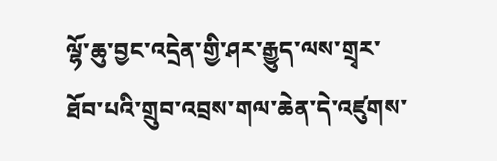ལྷོ་ཆུ་བྱང་འདྲེན་གྱི་ཤར་རྒྱུད་ལས་གྲྭར་ཐོབ་པའི་གྲུབ་འབྲས་གལ་ཆེན་དེ་འཛུགས་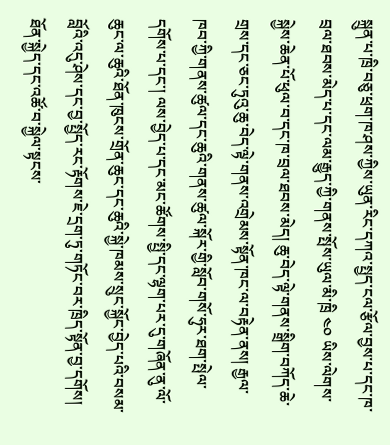སྐྲུན་པ་ཁྲི་བཅུ་ཕྲག་ཁ་ཤས་ཀྱིས་ཡུན་རིང་དཀའ་སྤྱད་ངལ་རྩོལ་བྱས་པ་དང་ཁ་བྲལ་ཐབས་མེད་པ་དང་ལམ་རྒྱུད་ཀྱི་གནས་སྤོས་ཡུལ་མི་ཁྲི ༤༠ ཡིས་ལེགས་སྐྱེས་ཆེན་པོ་ཕུལ་བ་དང་ཁ་བྲལ་ཐབས་མེད། ཆུ་བེད་ལྟེ་གནས་སྒྲིག་བཀོད་ཆེ་གྲས་དང་ཅང་ཏུའུ་ཆུ་བེད་ལྟེ་གནས་འགྲེམས་སྟོན་ཁང་ལ་བརྟེན་ནས། རྒྱལ་ཁབ་ཀྱི་གནས་ཚུལ་དང་ཆུའི་གནས་ཚུལ་སྐོར་གྱི་སློབ་གསོ་ཧུར་ཐག་སྤེལ་དགོས་པ་དང་། ལས་བྱེད་པ་དང་མང་ཚོགས་སྤྱི་དང་ལྷག་པར་དུ་གཞོན་ནུ་ལོ་ཆུང་ལ་ཆུའི་ཐོན་ཁུངས་གྲོན་ཆུང་དང་ཆུའི་སྐྱེ་ཁམས་སྲུང་སྐྱོང་བྱེད་པའི་བསམ་བློའི་འདུ་ཤེས་དང་བྱ་སྤྱོད་རང་རྟོགས་ཇེ་དྲག་ཏུ་གཏོང་བར་ཁྲིད་སྟོན་བྱ་དགོས། ཐོན་སྐྱེད་དང་འཚོ་བ་སྐྱེལ་སྟངས་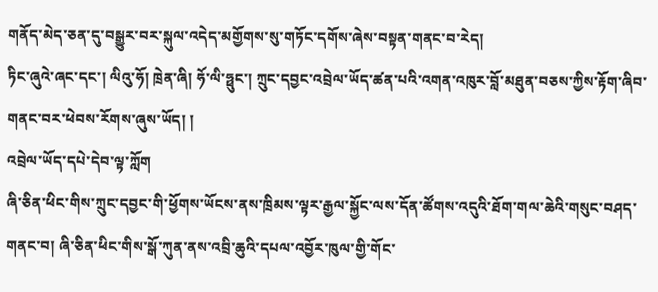གནོད་མེད་ཅན་དུ་བསྒྱུར་བར་སྐུལ་འདེད་མགྱོགས་སུ་གཏོང་དགོས་ཞེས་བསྟན་གནང་བ་རེད།
ཏིང་ཞུའེ་ཞང་དང་། ལིའུ་ཧོ། ཁྲེན་ཞི། ཧོ་ལི་ཧྥུང་། ཀྲུང་དབྱང་འབྲེལ་ཡོད་ཚན་པའི་འགན་འཁུར་བློ་མཐུན་བཅས་ཀྱིས་རྟོག་ཞིབ་གནང་བར་ཕེབས་རོགས་ཞུས་ཡོད། །
འབྲེལ་ཡོད་དཔེ་དེབ་ལྟ་ཀློག
ཞི་ཅིན་ཕིང་གིས་ཀྲུང་དབྱང་གི་ཕྱོགས་ཡོངས་ནས་ཁྲིམས་ལྟར་རྒྱལ་སྐྱོང་ལས་དོན་ཚོགས་འདུའི་ཐོག་གལ་ཆེའི་གསུང་བཤད་གནང་བ། ཞི་ཅིན་ཕིང་གིས་སྒོ་ཀུན་ནས་འབྲི་ཆུའི་དཔལ་འབྱོར་ཁུལ་གྱི་གོང་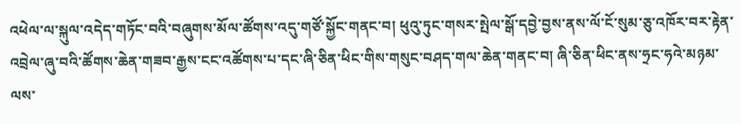འཕེལ་ལ་སྐུལ་འདེད་གཏོང་བའི་བཞུགས་མོལ་ཚོགས་འདུ་གཙོ་སྐྱོང་གནང་བ། ཕུའུ་ཏུང་གསར་སྤེལ་སྒོ་དབྱེ་བྱས་ནས་ལོ་ངོ་སུམ་ཅུ་འཁོར་བར་རྟེན་འབྲེལ་ཞུ་བའི་ཚོགས་ཆེན་གཟབ་རྒྱས་ངང་འཚོགས་པ་དང་ཞི་ཅིན་ཕིང་གིས་གསུང་བཤད་གལ་ཆེན་གནང་བ། ཞི་ཅིན་ཕིང་ནས་ཧྲང་ཧའེ་མཉམ་ལས་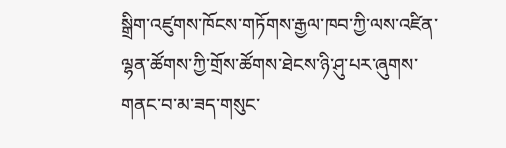སྒྲིག་འཛུགས་ཁོངས་གཏོགས་རྒྱལ་ཁབ་ཀྱི་ལས་འཛིན་ལྷན་ཚོགས་ཀྱི་གྲོས་ཚོགས་ཐེངས་ཉི་ཤུ་པར་ཞུགས་གནང་བ་མ་ཟད་གསུང་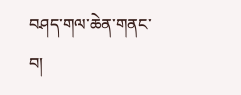བཤད་གལ་ཆེན་གནང་བ།